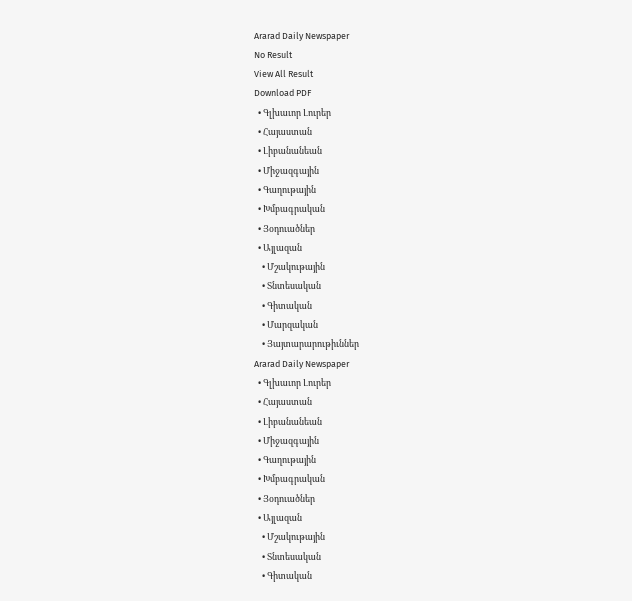Ararad Daily Newspaper
No Result
View All Result
Download PDF
  • Գլխաւոր Լուրեր
  • Հայաստան
  • Լիբանանեան
  • Միջազգային
  • Գաղութային
  • Խմբագրական
  • Յօդուածներ
  • Այլազան
    • Մշակութային
    • Տնտեսական
    • Գիտական
    • Մարզական
    • Յայտարարութիւններ
Ararad Daily Newspaper
  • Գլխաւոր Լուրեր
  • Հայաստան
  • Լիբանանեան
  • Միջազգային
  • Գաղութային
  • Խմբագրական
  • Յօդուածներ
  • Այլազան
    • Մշակութային
    • Տնտեսական
    • Գիտական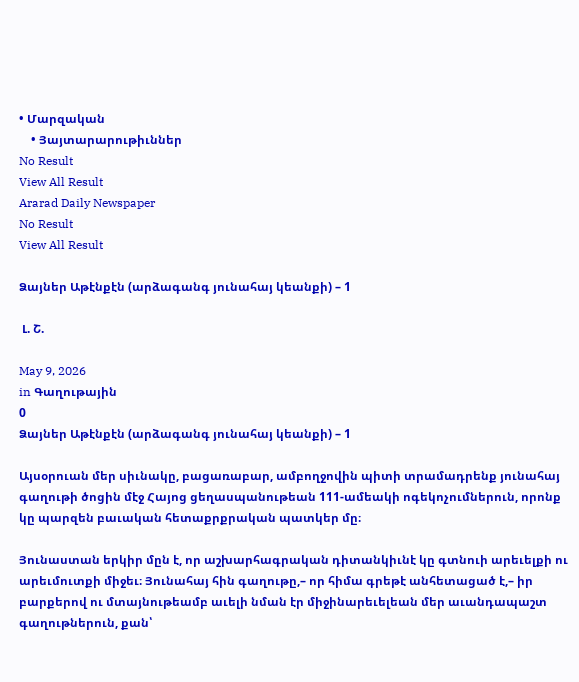• Մարզական
    • Յայտարարութիւններ
No Result
View All Result
Ararad Daily Newspaper
No Result
View All Result

Ձայներ Աթէնքէն (արձագանգ յունահայ կեանքի) – 1

 Լ. Շ.

May 9, 2026
in Գաղութային
0
Ձայներ Աթէնքէն (արձագանգ յունահայ կեանքի) – 1

Այսօրուան մեր սիւնակը, բացառաբար, ամբողջովին պիտի տրամադրենք յունահայ գաղութի ծոցին մէջ Հայոց ցեղասպանութեան 111-ամեակի ոգեկոչումներուն, որոնք կը պարզեն բաւական հետաքրքրական պատկեր մը։

Յունաստան երկիր մըն է, որ աշխարհագրական դիտանկիւնէ կը գտնուի արեւելքի ու արեւմուտքի միջեւ։ Յունահայ հին գաղութը,– որ հիմա գրեթէ անհետացած է,– իր բարքերով ու մտայնութեամբ աւելի նման էր միջինարեւելեան մեր աւանդապաշտ գաղութներուն, քան՝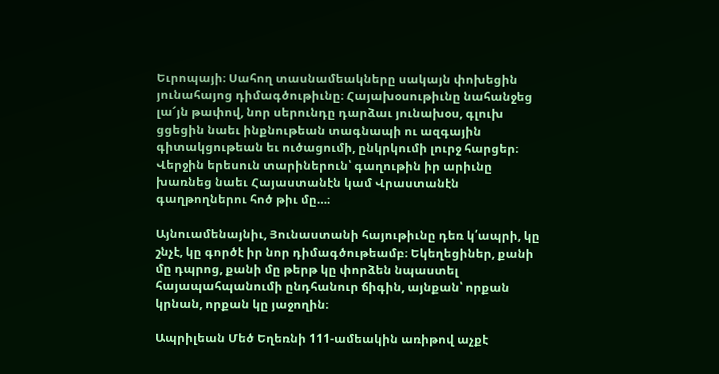Եւրոպայի։ Սահող տասնամեակները սակայն փոխեցին յունահայոց դիմագծութիւնը։ Հայախօսութիւնը նահանջեց լա՜յն թափով, նոր սերունդը դարձաւ յունախօս, գլուխ ցցեցին նաեւ ինքնութեան տագնապի ու ազգային գիտակցութեան եւ ուծացումի, ընկրկումի լուրջ հարցեր։ Վերջին երեսուն տարիներուն՝ գաղութին իր արիւնը խառնեց նաեւ Հայաստանէն կամ Վրաստանէն գաղթողներու հոծ թիւ մը…։

Այնուամենայնիւ, Յունաստանի հայութիւնը դեռ կ՛ապրի, կը շնչէ, կը գործէ իր նոր դիմագծութեամբ։ Եկեղեցիներ, քանի մը դպրոց, քանի մը թերթ կը փորձեն նպաստել հայապահպանումի ընդհանուր ճիգին, այնքան՝ որքան կրնան, որքան կը յաջողին։

Ապրիլեան Մեծ Եղեռնի 111-ամեակին առիթով աչքէ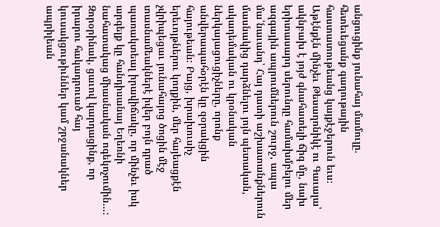անցուցինք յունահայ մամուլը. հետեւեցանք գաղութային հաստատութեանց կայքէջերուն եւս։ Աթէնքէն մինչեւ Թեսաղոնիկէ ու Գաւալա՝ ակնբախ է յոյժ գնահատելի ճիգ մը, նախ երիտասարդ սերունդը համախմբելու մեր ազգային ապրումներուն շուրջ, ապա մա՛նաւանդ՝ Հայ դատի աշխատանքներուն մասնակից դարձնելու յոյն պետական, ակադեմական ու կրօնական ներկայացուցիչները, որոնք անվերապահօրէն կը զօրակցին հայութեան։ Բայց, խրախուսիչ երեւոյթներու կողքին, մեր հայեացքէն չվրիպեցաւ յունահայոց ծոցին մէջ տասնամեակներէ իվեր բոյն դրած պառակտեալ իրավիճակը, որ մինչեւ իսկ արգելք կը հանդիսանայ Եղեռնի նահատակաց միասնական ոգեկոչումին…։ Զորօրինակ, ցաւով կարդացինք, որ իրարու հակադրուած հայ կուսակցութիւններ կամ շրջանակներ ապրիլեան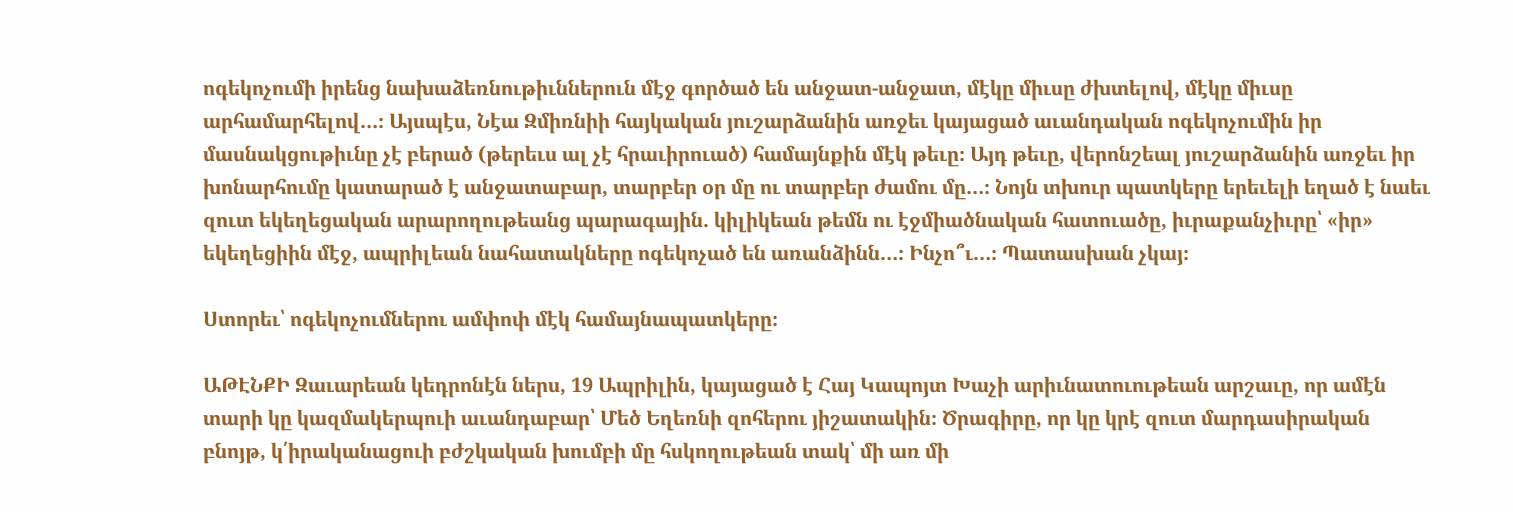ոգեկոչումի իրենց նախաձեռնութիւններուն մէջ գործած են անջատ-անջատ, մէկը միւսը ժխտելով, մէկը միւսը արհամարհելով…։ Այսպէս, Նէա Զմիռնիի հայկական յուշարձանին առջեւ կայացած աւանդական ոգեկոչումին իր մասնակցութիւնը չէ բերած (թերեւս ալ չէ հրաւիրուած) համայնքին մէկ թեւը։ Այդ թեւը, վերոնշեալ յուշարձանին առջեւ իր խոնարհումը կատարած է անջատաբար, տարբեր օր մը ու տարբեր ժամու մը…։ Նոյն տխուր պատկերը երեւելի եղած է նաեւ զուտ եկեղեցական արարողութեանց պարագային. կիլիկեան թեմն ու էջմիածնական հատուածը, իւրաքանչիւրը՝ «իր» եկեղեցիին մէջ, ապրիլեան նահատակները ոգեկոչած են առանձինն…։ Ինչո՞ւ…։ Պատասխան չկայ։

Ստորեւ՝ ոգեկոչումներու ամփոփ մէկ համայնապատկերը։

ԱԹԷՆՔԻ Զաւարեան կեդրոնէն ներս, 19 Ապրիլին, կայացած է Հայ Կապոյտ Խաչի արիւնատուութեան արշաւը, որ ամէն տարի կը կազմակերպուի աւանդաբար՝ Մեծ Եղեռնի զոհերու յիշատակին։ Ծրագիրը, որ կը կրէ զուտ մարդասիրական բնոյթ, կ՛իրականացուի բժշկական խումբի մը հսկողութեան տակ՝ մի առ մի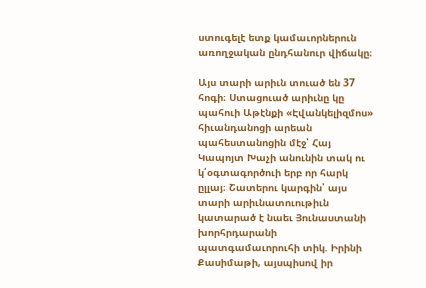ստուգելէ ետք կամաւորներուն առողջական ընդհանուր վիճակը։

Այս տարի արիւն տուած են 37 հոգի։ Ստացուած արիւնը կը պահուի Աթէնքի «Էվանկելիզմոս» հիւանդանոցի արեան պահեստանոցին մէջ՝ Հայ Կապոյտ Խաչի անունին տակ ու կ՛օգտագործուի երբ որ հարկ ըլլայ։ Շատերու կարգին՝ այս տարի արիւնատուութիւն կատարած է նաեւ Յունաստանի խորհրդարանի պատգամաւորուհի տիկ. Իրինի Քասիմաթի, այսպիսով իր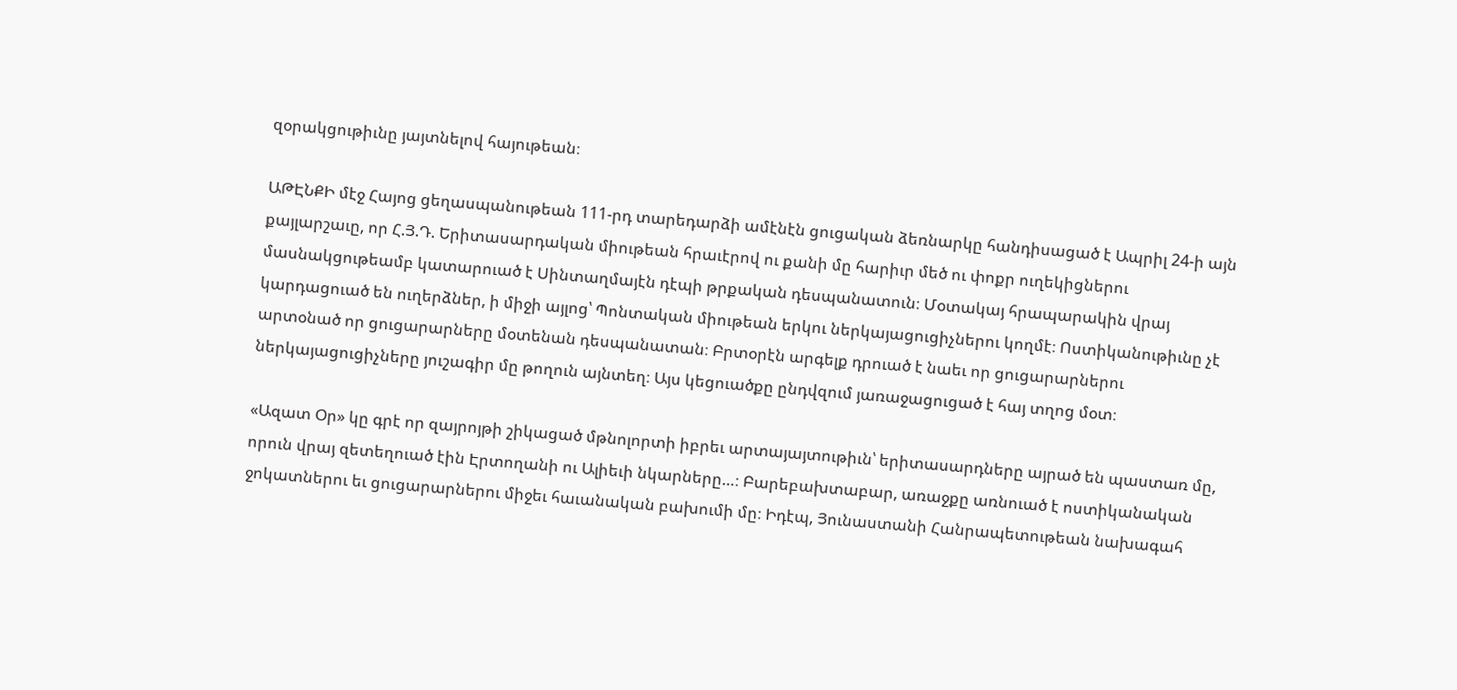զօրակցութիւնը յայտնելով հայութեան։

ԱԹԷՆՔԻ մէջ Հայոց ցեղասպանութեան 111-րդ տարեդարձի ամէնէն ցուցական ձեռնարկը հանդիսացած է Ապրիլ 24-ի այն քայլարշաւը, որ Հ.Յ.Դ. Երիտասարդական միութեան հրաւէրով ու քանի մը հարիւր մեծ ու փոքր ուղեկիցներու մասնակցութեամբ կատարուած է Սինտաղմայէն դէպի թրքական դեսպանատուն։ Մօտակայ հրապարակին վրայ կարդացուած են ուղերձներ, ի միջի այլոց՝ Պոնտական միութեան երկու ներկայացուցիչներու կողմէ։ Ոստիկանութիւնը չէ արտօնած որ ցուցարարները մօտենան դեսպանատան։ Բրտօրէն արգելք դրուած է նաեւ որ ցուցարարներու ներկայացուցիչները յուշագիր մը թողուն այնտեղ։ Այս կեցուածքը ընդվզում յառաջացուցած է հայ տղոց մօտ։

«Ազատ Օր» կը գրէ որ զայրոյթի շիկացած մթնոլորտի իբրեւ արտայայտութիւն՝ երիտասարդները այրած են պաստառ մը, որուն վրայ զետեղուած էին Էրտողանի ու Ալիեւի նկարները…։ Բարեբախտաբար, առաջքը առնուած է ոստիկանական ջոկատներու եւ ցուցարարներու միջեւ հաւանական բախումի մը։ Իդէպ, Յունաստանի Հանրապետութեան նախագահ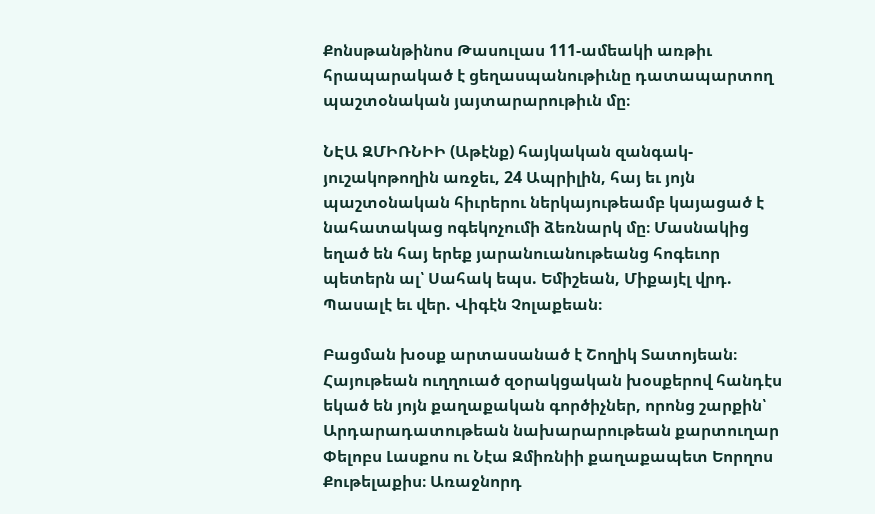Քոնսթանթինոս Թասուլաս 111-ամեակի առթիւ հրապարակած է ցեղասպանութիւնը դատապարտող պաշտօնական յայտարարութիւն մը։

ՆԷԱ ԶՄԻՌՆԻԻ (Աթէնք) հայկական զանգակ-յուշակոթողին առջեւ, 24 Ապրիլին, հայ եւ յոյն պաշտօնական հիւրերու ներկայութեամբ կայացած է նահատակաց ոգեկոչումի ձեռնարկ մը։ Մասնակից եղած են հայ երեք յարանուանութեանց հոգեւոր պետերն ալ՝ Սահակ եպս. Եմիշեան, Միքայէլ վրդ. Պասալէ եւ վեր. Վիգէն Չոլաքեան։

Բացման խօսք արտասանած է Շողիկ Տատոյեան։ Հայութեան ուղղուած զօրակցական խօսքերով հանդէս եկած են յոյն քաղաքական գործիչներ, որոնց շարքին՝ Արդարադատութեան նախարարութեան քարտուղար Փելոբս Լասքոս ու Նէա Զմիռնիի քաղաքապետ Եորղոս Քութելաքիս։ Առաջնորդ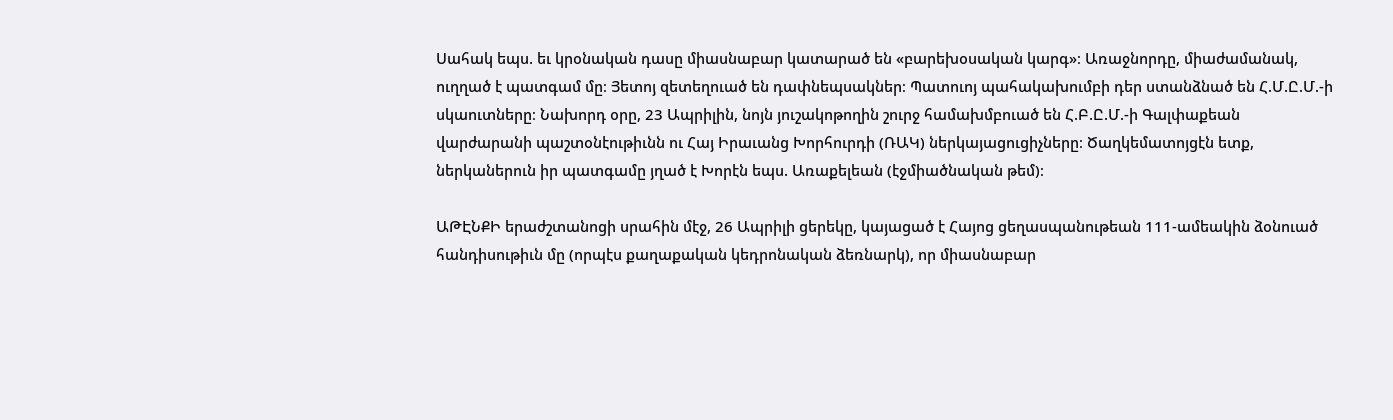Սահակ եպս. եւ կրօնական դասը միասնաբար կատարած են «բարեխօսական կարգ»։ Առաջնորդը, միաժամանակ, ուղղած է պատգամ մը։ Յետոյ զետեղուած են դափնեպսակներ։ Պատուոյ պահակախումբի դեր ստանձնած են Հ.Մ.Ը.Մ.-ի սկաուտները։ Նախորդ օրը, 23 Ապրիլին, նոյն յուշակոթողին շուրջ համախմբուած են Հ.Բ.Ը.Մ.-ի Գալփաքեան վարժարանի պաշտօնէութիւնն ու Հայ Իրաւանց Խորհուրդի (ՌԱԿ) ներկայացուցիչները։ Ծաղկեմատոյցէն ետք, ներկաներուն իր պատգամը յղած է Խորէն եպս. Առաքելեան (էջմիածնական թեմ)։

ԱԹԷՆՔԻ երաժշտանոցի սրահին մէջ, 26 Ապրիլի ցերեկը, կայացած է Հայոց ցեղասպանութեան 111-ամեակին ձօնուած հանդիսութիւն մը (որպէս քաղաքական կեդրոնական ձեռնարկ), որ միասնաբար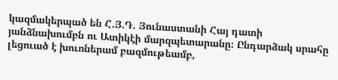կազմակերպած են Հ.Յ.Դ. Յունաստանի Հայ դատի յանձնախումբն ու Ատիկէի մարզպետարանը։ Ընդարձակ սրահը լեցուած է խուռներամ բազմութեամբ,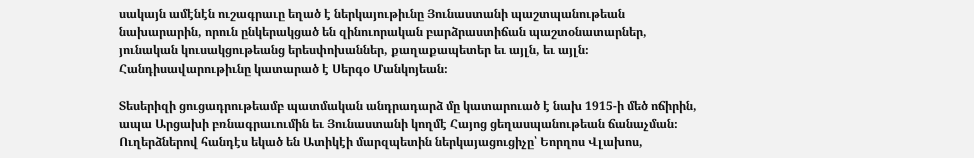սակայն ամէնէն ուշագրաւը եղած է ներկայութիւնը Յունաստանի պաշտպանութեան նախարարին, որուն ընկերակցած են զինուորական բարձրաստիճան պաշտօնատարներ, յունական կուսակցութեանց երեսփոխաններ, քաղաքապետեր եւ այլն, եւ այլն։ Հանդիսավարութիւնը կատարած է Սերգօ Մանկոյեան։

Տեսերիզի ցուցադրութեամբ պատմական անդրադարձ մը կատարուած է նախ 1915-ի մեծ ոճիրին, ապա Արցախի բռնագրաւումին եւ Յունաստանի կողմէ Հայոց ցեղասպանութեան ճանաչման։ Ուղերձներով հանդէս եկած են Ատիկէի մարզպետին ներկայացուցիչը՝ Եորղոս Վլախոս,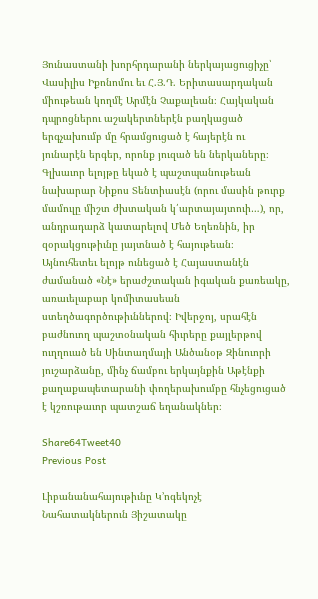Յունաստանի խորհրդարանի ներկայացուցիչը՝ Վասիլիս Իքոնոմու եւ Հ.Յ.Դ. Երիտասարդական միութեան կողմէ Արմէն Չաքալեան։ Հայկական դպրոցներու աշակերտներէն բաղկացած երգչախումբ մը հրամցուցած է հայերէն ու յունարէն երգեր, որոնք յուզած են ներկաները։ Գլխաւոր ելոյթը եկած է պաշտպանութեան նախարար Նիքոս Տենտիասէն (որու մասին թուրք մամուլը միշտ ժխտական կ՛արտայայտուի…), որ, անդրադարձ կատարելով Մեծ Եղեռնին, իր զօրակցութիւնը յայտնած է հայութեան։ Այնուհետեւ ելոյթ ունեցած է Հայաստանէն ժամանած «Նէ» երաժշտական իգական քառեակը, առաւելաբար կոմիտասեան ստեղծագործութիւններով։ Իվերջոյ, սրահէն բաժնուող պաշտօնական հիւրերը քայլերթով ուղղուած են Սինտաղմայի Անծանօթ Զինուորի յուշարձանը, մինչ ճամբու երկայնքին Աթէնքի քաղաքապետարանի փողերախումբը հնչեցուցած է կշռութաւոր պատշաճ եղանակներ։

Share64Tweet40
Previous Post

Լիբանանահայութիւնը Կ’ոգեկոչէ Նահատակներուն Յիշատակը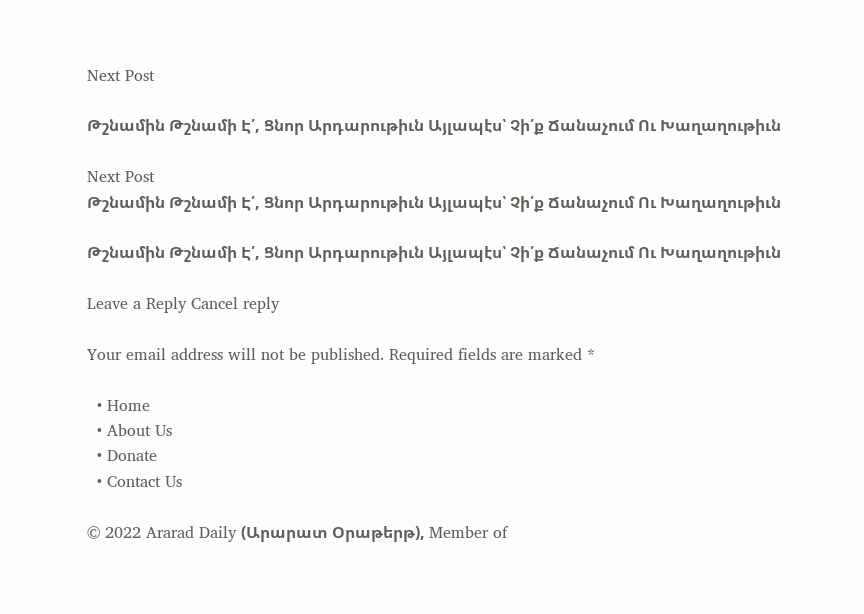Next Post

Թշնամին Թշնամի Է՛, Ցնոր Արդարութիւն Այլապէս՝ Չի՛ք Ճանաչում Ու Խաղաղութիւն

Next Post
Թշնամին Թշնամի Է՛, Ցնոր Արդարութիւն Այլապէս՝ Չի՛ք Ճանաչում Ու Խաղաղութիւն

Թշնամին Թշնամի Է՛, Ցնոր Արդարութիւն Այլապէս՝ Չի՛ք Ճանաչում Ու Խաղաղութիւն

Leave a Reply Cancel reply

Your email address will not be published. Required fields are marked *

  • Home
  • About Us
  • Donate
  • Contact Us

© 2022 Ararad Daily (Արարատ Օրաթերթ), Member of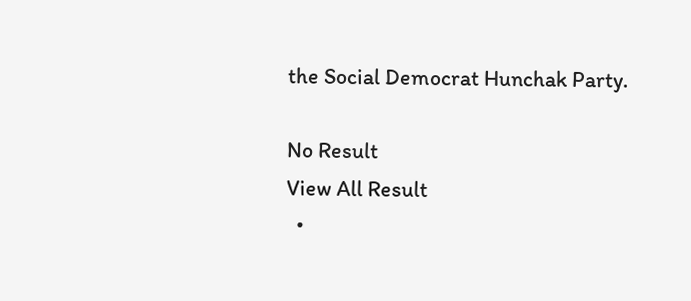the Social Democrat Hunchak Party.

No Result
View All Result
  •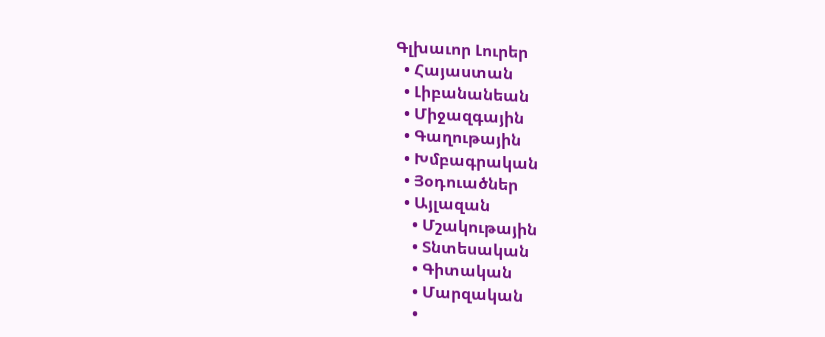Գլխաւոր Լուրեր
  • Հայաստան
  • Լիբանանեան
  • Միջազգային
  • Գաղութային
  • Խմբագրական
  • Յօդուածներ
  • Այլազան
    • Մշակութային
    • Տնտեսական
    • Գիտական
    • Մարզական
    •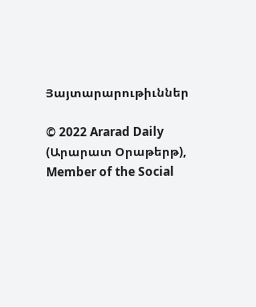Յայտարարութիւններ

© 2022 Ararad Daily (Արարատ Օրաթերթ), Member of the Social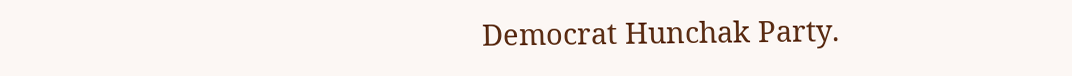Democrat Hunchak Party.